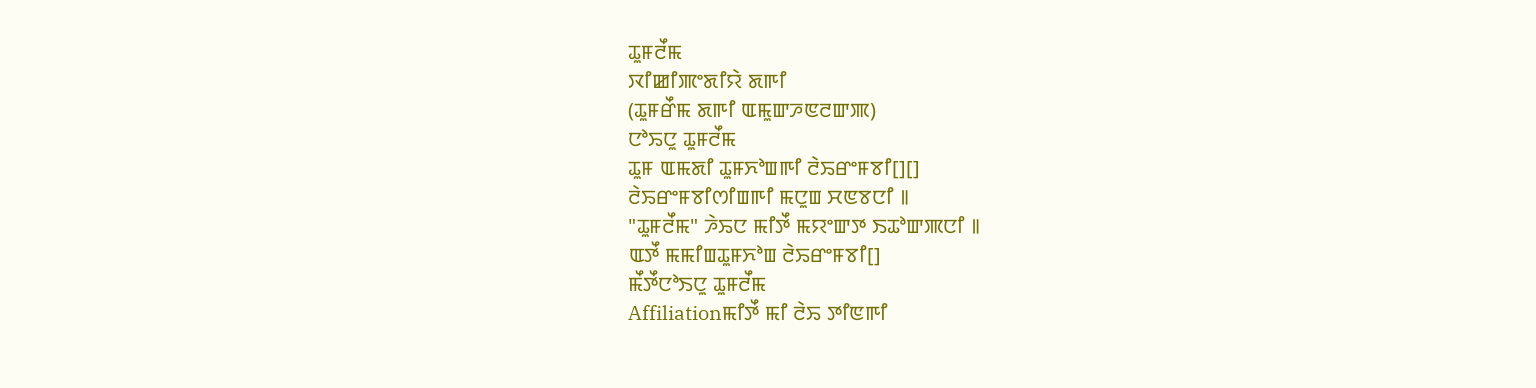ꯊꯨꯝꯂꯩꯃ
ꯋꯤꯀꯤꯄꯦꯗꯤꯌꯥ ꯗꯒꯤ
(ꯊꯨꯝꯔꯩꯃ ꯗꯒꯤ ꯑꯃꯨꯛꯍꯟꯂꯛꯄ)
ꯅꯣꯢꯅꯨ ꯊꯨꯝꯂꯩꯃ
ꯊꯨꯝ ꯑꯃꯗꯤ ꯊꯨꯝꯈꯣꯡꯒꯤ ꯂꯥꯢꯔꯦꯝꯕꯤ[][]
ꯂꯥꯢꯔꯦꯝꯕꯤꯁꯤꯡꯒꯤ ꯃꯅꯨꯡ ꯆꯟꯕꯅꯤ ꯫
"ꯊꯨꯝꯂꯩꯃ" ꯍꯥꯢꯅ ꯃꯤꯇꯩ ꯃꯌꯦꯛꯇ ꯏꯊꯣꯛꯄꯅꯤ ꯫
ꯑꯇꯩ ꯃꯃꯤꯡꯊꯨꯝꯈꯣꯡ ꯂꯥꯢꯔꯦꯝꯕꯤ[]
ꯃꯩꯇꯩꯅꯣꯏꯅꯨ ꯊꯨꯝꯂꯩꯃ
Affiliationꯃꯤꯇꯩ ꯃꯤ ꯂꯥꯢ ꯇꯤꯟꯒꯤ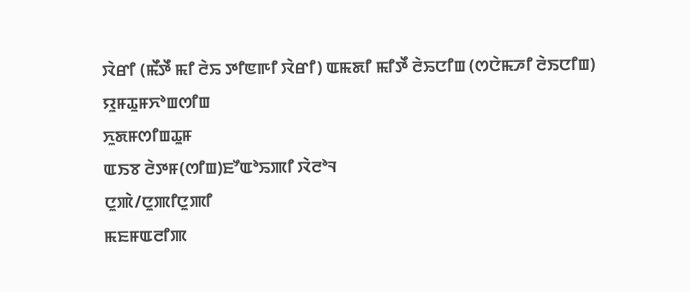ꯋꯥꯔꯤ (ꯃꯩꯇꯩ ꯃꯤ ꯂꯥꯢ ꯇꯤꯟꯒꯤ ꯋꯥꯔꯤ) ꯑꯃꯗꯤ ꯃꯤꯇꯩ ꯂꯥꯢꯅꯤꯡ (ꯁꯅꯥꯃꯍꯤ ꯂꯥꯏꯅꯤꯡ)
ꯌꯨꯝꯊꯨꯝꯈꯣꯡꯁꯤꯡ
ꯈꯨꯗꯝꯁꯤꯡꯊꯨꯝ
ꯑꯏꯕ ꯂꯥꯇꯝ(ꯁꯤꯡ)ꯐꯧꯑꯣꯢꯄꯤ ꯋꯥꯂꯣꯜ
ꯅꯨꯄꯥ/ꯅꯨꯄꯤꯅꯨꯄꯤ
ꯃꯐꯝꯑꯂꯤꯄ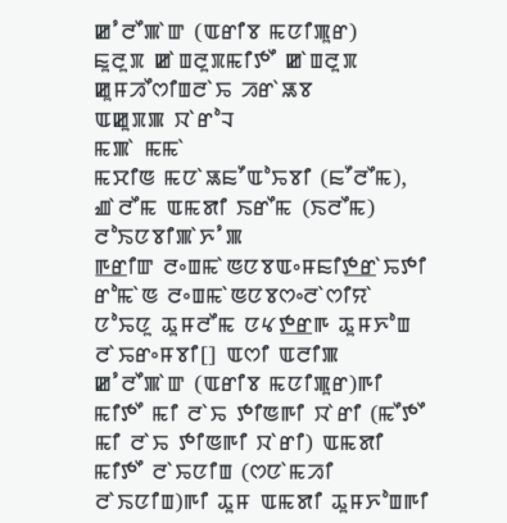ꯀꯪꯂꯩꯄꯥꯛ (ꯑꯔꯤꯕ ꯃꯅꯤꯄꯨꯔ)
ꯐꯨꯂꯨꯞ ꯀꯥꯡꯂꯨꯞꯃꯤꯇꯩ ꯀꯥꯡꯂꯨꯞ
ꯀꯨꯝꯍꯩꯁꯤꯡꯂꯥꯢ ꯍꯔꯥꯎꯕ
ꯑꯀꯨꯞꯄ ꯋꯥꯔꯣꯜ
ꯃꯄꯥ ꯃꯃꯥ
ꯃꯆꯤꯟ ꯃꯅꯥꯎꯐꯧꯑꯣꯢꯕꯤ (ꯐꯧꯂꯩꯃ), ꯉꯥꯂꯩꯃ ꯑꯃꯗꯤ ꯏꯔꯩꯃ (ꯏꯂꯩꯃ)
ꯂꯣꯏꯅꯕꯤꯄꯥꯈꯪꯄ
ꯒ꯭ꯔꯤꯛ ꯂꯦꯡꯃꯥꯟꯅꯕꯑꯦꯝꯐꯤꯇ꯭ꯔꯥꯢꯇꯤ
ꯔꯣꯃꯥꯟ ꯂꯦꯡꯃꯥꯟꯅꯕꯁꯦꯂꯥꯁꯤꯌꯥ
ꯅꯣꯢꯅꯨ ꯊꯨꯝꯂꯩꯃ ꯅꯠꯇ꯭ꯔꯒ ꯊꯨꯝꯈꯣꯡ ꯂꯥꯢꯔꯦꯝꯕꯤ[] ꯑꯁꯤ ꯑꯂꯤꯄ ꯀꯪꯂꯩꯄꯥꯛ (ꯑꯔꯤꯕ ꯃꯅꯤꯄꯨꯔ)ꯒꯤ ꯃꯤꯇꯩ ꯃꯤ ꯂꯥꯢ ꯇꯤꯟꯒꯤ ꯋꯥꯔꯤ (ꯃꯩꯇꯩ ꯃꯤ ꯂꯥꯢ ꯇꯤꯟꯒꯤ ꯋꯥꯔꯤ) ꯑꯃꯗꯤ ꯃꯤꯇꯩ ꯂꯥꯢꯅꯤꯡ (ꯁꯅꯥꯃꯍꯤ ꯂꯥꯏꯅꯤꯡ)ꯒꯤ ꯊꯨꯝ ꯑꯃꯗꯤ ꯊꯨꯝꯈꯣꯡꯒꯤ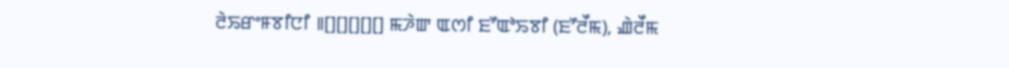ꯂꯥꯢꯔꯦꯝꯕꯤꯅꯤ ꯫[][][][][] ꯃꯍꯥꯛ ꯑꯁꯤ ꯐꯧꯑꯣꯢꯕꯤ (ꯐꯧꯂꯩꯃ), ꯉꯥꯂꯩꯃ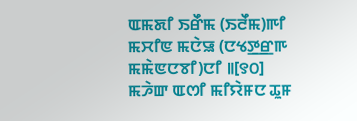ꯑꯃꯗꯤ ꯏꯔꯩꯃ (ꯏꯂꯩꯃ)ꯒꯤ ꯃꯆꯤꯟ ꯃꯅꯥꯎ (ꯅꯠꯇ꯭ꯔꯒ ꯃꯃꯥꯟꯅꯕꯤ)ꯅꯤ ꯫[꯱꯰] ꯃꯍꯥꯛ ꯑꯁꯤ ꯃꯤꯌꯥꯝꯅ ꯊꯨꯝ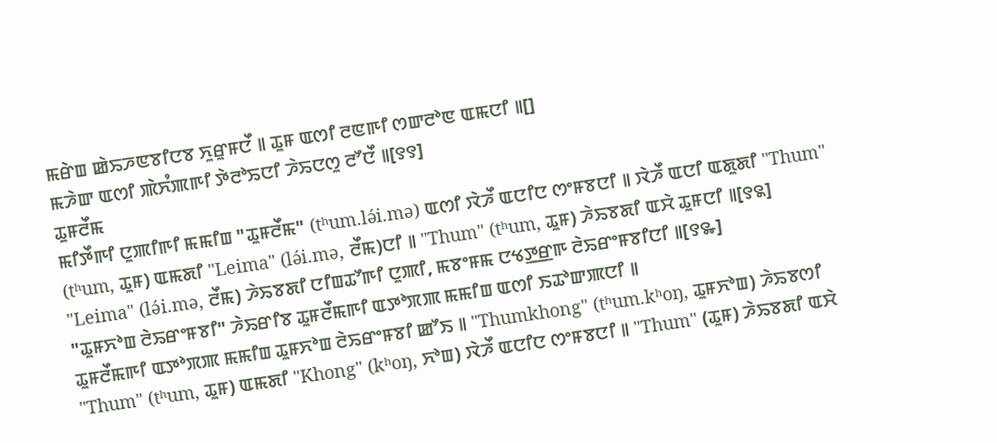ꯃꯔꯥꯡ ꯀꯥꯢꯍꯟꯕꯤꯅꯕ ꯈꯨꯔꯨꯝꯅꯩ ꯫ ꯊꯨꯝ ꯑꯁꯤ ꯂꯟꯒꯤ ꯁꯛꯂꯣꯟ ꯑꯃꯅꯤ ꯫[]
ꯃꯍꯥꯛ ꯑꯁꯤ ꯄꯥꯈꯪꯄꯒꯤ ꯇꯥꯂꯣꯢꯅꯤ ꯍꯥꯢꯅꯁꯨ ꯂꯧꯅꯩ ꯫[꯱꯱]
ꯊꯨꯝꯂꯩꯃ
ꯃꯤꯇꯩꯒꯤ ꯅꯨꯄꯤꯒꯤ ꯃꯃꯤꯡ "ꯊꯨꯝꯂꯩꯃ" (tʰum.lə́i.mə) ꯑꯁꯤ ꯋꯥꯍꯩ ꯑꯅꯤꯅ ꯁꯦꯝꯕꯅꯤ ꯫ ꯋꯥꯍꯩ ꯑꯅꯤ ꯑꯗꯨꯗꯤ "Thum" (tʰum, ꯊꯨꯝ) ꯑꯃꯗꯤ "Leima" (lə́i.mə, ꯂꯩꯃ)ꯅꯤ ꯫ "Thum" (tʰum, ꯊꯨꯝ) ꯍꯥꯢꯕꯗꯤ ꯑꯆꯥ ꯊꯨꯝꯅꯤ ꯫[꯱꯲] "Leima" (lə́i.mə, ꯂꯩꯃ) ꯍꯥꯢꯕꯗꯤ ꯅꯤꯡꯊꯧꯒꯤ ꯅꯨꯄꯤ, ꯃꯕꯦꯝꯃ ꯅꯠꯇ꯭ꯔꯒ ꯂꯥꯢꯔꯦꯝꯕꯤꯅꯤ ꯫[꯱꯳]
"ꯊꯨꯝꯈꯣꯡ ꯂꯥꯢꯔꯦꯝꯕꯤ" ꯍꯥꯢꯔꯤꯕ ꯊꯨꯝꯂꯩꯃꯒꯤ ꯑꯇꯣꯞꯄ ꯃꯃꯤꯡ ꯑꯁꯤ ꯏꯊꯣꯛꯄꯅꯤ ꯫
ꯊꯨꯝꯂꯩꯃꯒꯤ ꯑꯇꯣꯞꯄ ꯃꯃꯤꯡ ꯊꯨꯝꯈꯣꯡ ꯂꯥꯢꯔꯦꯝꯕꯤ ꯀꯧꯏ ꯫ "Thumkhong" (tʰum.kʰoŋ, ꯊꯨꯝꯈꯣꯡ) ꯍꯥꯢꯕꯁꯤ "Thum" (tʰum, ꯊꯨꯝ) ꯑꯃꯗꯤ "Khong" (kʰoŋ, ꯈꯣꯡ) ꯋꯥꯍꯩ ꯑꯅꯤꯅ ꯁꯦꯝꯕꯅꯤ ꯫ "Thum" (ꯊꯨꯝ) ꯍꯥꯢꯕꯗꯤ ꯑꯆꯥ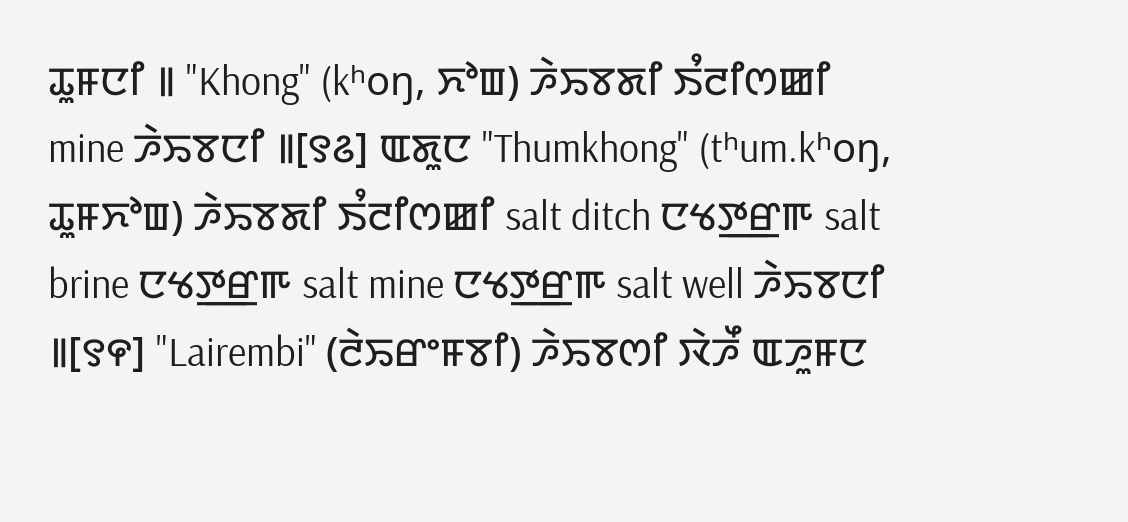ꯊꯨꯝꯅꯤ ꯫ "Khong" (kʰoŋ, ꯈꯣꯡ) ꯍꯥꯢꯕꯗꯤ ꯏꯪꯂꯤꯁꯀꯤ mine ꯍꯥꯢꯕꯅꯤ ꯫[꯱꯴] ꯑꯗꯨꯅ "Thumkhong" (tʰum.kʰoŋ, ꯊꯨꯝꯈꯣꯡ) ꯍꯥꯢꯕꯗꯤ ꯏꯪꯂꯤꯁꯀꯤ salt ditch ꯅꯠꯇ꯭ꯔꯒ salt brine ꯅꯠꯇ꯭ꯔꯒ salt mine ꯅꯠꯇ꯭ꯔꯒ salt well ꯍꯥꯢꯕꯅꯤ ꯫[꯱꯵] "Lairembi" (ꯂꯥꯢꯔꯦꯝꯕꯤ) ꯍꯥꯢꯕꯁꯤ ꯋꯥꯍꯩ ꯑꯍꯨꯝꯅ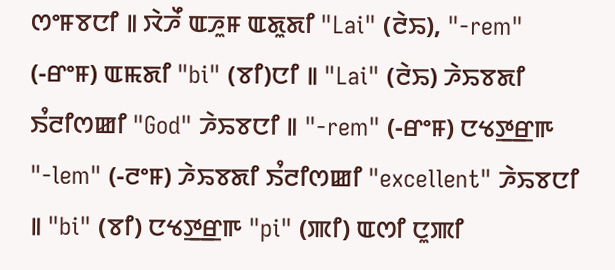ꯁꯦꯝꯕꯅꯤ ꯫ ꯋꯥꯍꯩ ꯑꯍꯨꯝ ꯑꯗꯨꯗꯤ "Lai" (ꯂꯥꯢ), "-rem" (-ꯔꯦꯝ) ꯑꯃꯗꯤ "bi" (ꯕꯤ)ꯅꯤ ꯫ "Lai" (ꯂꯥꯢ) ꯍꯥꯢꯕꯗꯤ ꯏꯪꯂꯤꯁꯀꯤ "God" ꯍꯥꯢꯕꯅꯤ ꯫ "-rem" (-ꯔꯦꯝ) ꯅꯠꯇ꯭ꯔꯒ "-lem" (-ꯂꯦꯝ) ꯍꯥꯢꯕꯗꯤ ꯏꯪꯂꯤꯁꯀꯤ "excellent" ꯍꯥꯢꯕꯅꯤ ꯫ "bi" (ꯕꯤ) ꯅꯠꯇ꯭ꯔꯒ "pi" (ꯄꯤ) ꯑꯁꯤ ꯅꯨꯄꯤ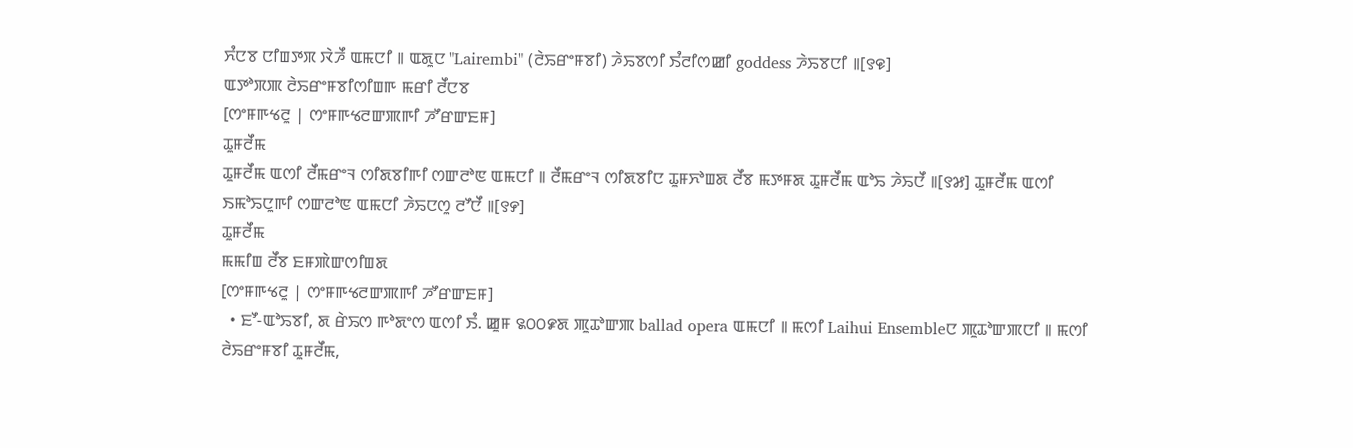ꯈꯪꯅꯕ ꯅꯤꯡꯇꯞ ꯋꯥꯍꯩ ꯑꯃꯅꯤ ꯫ ꯑꯗꯨꯅ "Lairembi" (ꯂꯥꯢꯔꯦꯝꯕꯤ) ꯍꯥꯢꯕꯁꯤ ꯏꯪꯂꯤꯁꯀꯤ goddess ꯍꯥꯢꯕꯅꯤ ꯫[꯱꯶]
ꯑꯇꯣꯞꯄ ꯂꯥꯢꯔꯦꯝꯕꯤꯁꯤꯡꯒ ꯃꯔꯤ ꯂꯩꯅꯕ
[ꯁꯦꯝꯒꯠꯂꯨ | ꯁꯦꯝꯒꯠꯂꯛꯄꯒꯤ ꯍꯧꯔꯛꯐꯝ]
ꯊꯨꯝꯂꯩꯃ
ꯊꯨꯝꯂꯩꯃ ꯑꯁꯤ ꯂꯩꯃꯔꯦꯜ ꯁꯤꯗꯕꯤꯒꯤ ꯁꯛꯂꯣꯟ ꯑꯃꯅꯤ ꯫ ꯂꯩꯃꯔꯦꯜ ꯁꯤꯗꯕꯤꯅ ꯊꯨꯝꯈꯣꯡꯗ ꯂꯩꯕ ꯃꯇꯝꯗ ꯊꯨꯝꯂꯩꯃ ꯑꯣꯢ ꯍꯥꯢꯅꯩ ꯫[꯱꯷] ꯊꯨꯝꯂꯩꯃ ꯑꯁꯤ ꯏꯃꯣꯢꯅꯨꯒꯤ ꯁꯛꯂꯣꯟ ꯑꯃꯅꯤ ꯍꯥꯢꯅꯁꯨ ꯂꯧꯅꯩ ꯫[꯱꯸]
ꯊꯨꯝꯂꯩꯃ
ꯃꯃꯤꯡ ꯂꯩꯕ ꯐꯝꯄꯥꯛꯁꯤꯡꯗ
[ꯁꯦꯝꯒꯠꯂꯨ | ꯁꯦꯝꯒꯠꯂꯛꯄꯒꯤ ꯍꯧꯔꯛꯐꯝ]
  • ꯐꯧ-ꯑꯣꯢꯕꯤ, ꯗ ꯔꯥꯢꯁ ꯒꯣꯗꯦꯁ ꯑꯁꯤ ꯏꯪ. ꯀꯨꯝ ꯲꯰꯰꯹ꯗ ꯄꯨꯊꯣꯛꯄ ballad opera ꯑꯃꯅꯤ ꯫ ꯃꯁꯤ Laihui Ensembleꯅ ꯄꯨꯊꯣꯛꯄꯅꯤ ꯫ ꯃꯁꯤ ꯂꯥꯢꯔꯦꯝꯕꯤ ꯊꯨꯝꯂꯩꯃ,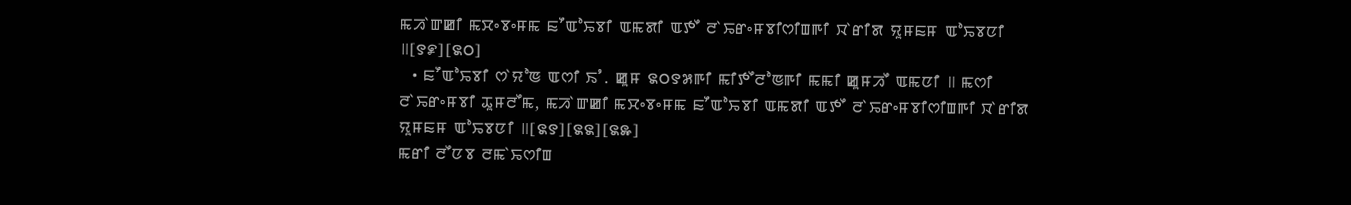ꯃꯍꯥꯛꯀꯤ ꯃꯆꯦꯕꯦꯝꯃ ꯐꯧꯑꯣꯢꯕꯤ ꯑꯃꯗꯤ ꯑꯇꯩ ꯂꯥꯢꯔꯦꯝꯕꯤꯁꯤꯡꯒꯤ ꯋꯥꯔꯤꯗ ꯌꯨꯝꯐꯝ ꯑꯣꯢꯕꯅꯤ ꯫[꯱꯹][꯲꯰]
  • ꯐꯧꯑꯣꯢꯕꯤ ꯁꯥꯌꯣꯟ ꯑꯁꯤ ꯏꯪ. ꯀꯨꯝ ꯲꯰꯱꯷ꯒꯤ ꯃꯤꯇꯩꯂꯣꯟꯒꯤ ꯃꯃꯤ ꯀꯨꯝꯍꯩ ꯑꯃꯅꯤ ꯫ ꯃꯁꯤ ꯂꯥꯢꯔꯦꯝꯕꯤ ꯊꯨꯝꯂꯩꯃ, ꯃꯍꯥꯛꯀꯤ ꯃꯆꯦꯕꯦꯝꯃ ꯐꯧꯑꯣꯢꯕꯤ ꯑꯃꯗꯤ ꯑꯇꯩ ꯂꯥꯢꯔꯦꯝꯕꯤꯁꯤꯡꯒꯤ ꯋꯥꯔꯤꯗ ꯌꯨꯝꯐꯝ ꯑꯣꯢꯕꯅꯤ ꯫[꯲꯱][꯲꯲][꯲꯳]
ꯃꯔꯤ ꯂꯩꯅꯕ ꯂꯃꯥꯢꯁꯤꯡ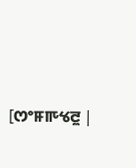[ꯁꯦꯝꯒꯠꯂꯨ |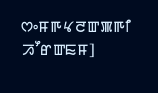ꯁꯦꯝꯒꯠꯂꯛꯄꯒꯤ ꯍꯧꯔꯛꯐꯝ]